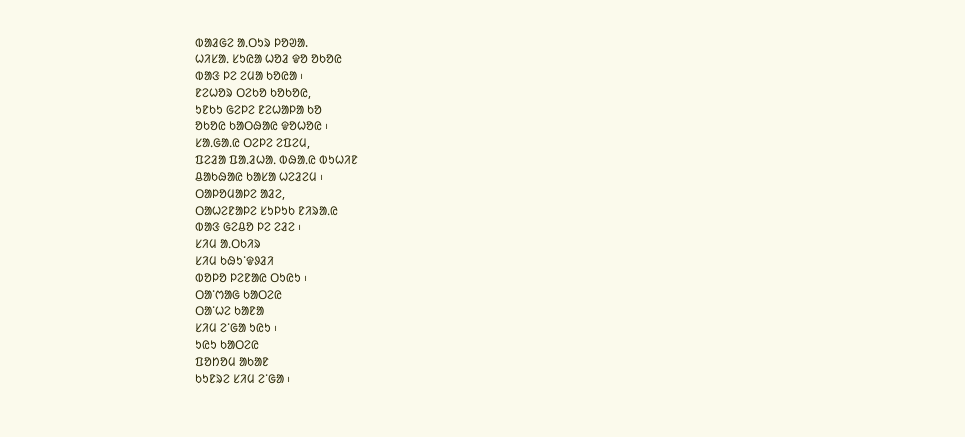ᱵᱟᱲᱜᱮ ᱟᱹᱛᱩᱨ ᱞᱚᱣᱟ.
ᱦᱤᱥᱟᱹ ᱥᱩᱭᱟ ᱦᱚᱲ ᱫᱚ ᱚᱠᱚᱭ
ᱵᱟᱝ ᱞᱮ ᱮᱢᱟ ᱠᱚᱭᱟ ᱾
ᱱᱮᱦᱚᱨ ᱛᱮᱠᱚ ᱠᱚᱠᱚᱭ,
ᱩᱱᱠᱩ ᱜᱮᱞᱮ ᱱᱮᱦᱟᱞᱟ ᱠᱚ
ᱚᱠᱚᱭ ᱠᱟᱛᱷᱟᱭ ᱫᱚᱦᱚᱭ ᱾
ᱥᱟᱹᱜᱟᱹᱭ ᱛᱮᱞᱮ ᱮᱯᱮᱢ,
ᱯᱮᱲᱟ ᱯᱟᱹᱲᱦᱟᱹ ᱵᱷᱟᱹᱭ ᱵᱩᱦᱤᱱ
ᱪᱟᱠᱷᱟᱭ ᱠᱟᱥᱟ ᱦᱮᱲᱮᱢ ᱾
ᱛᱟᱞᱚᱢᱟᱞᱮ ᱟᱲᱮ,
ᱛᱟᱦᱮᱱᱟᱞᱮ ᱥᱩᱞᱩᱠ ᱱᱤᱨᱟᱹᱭ
ᱵᱟᱝ ᱜᱮᱪᱚ ᱞᱮ ᱮᱲᱮ ᱾
ᱥᱤᱢ ᱟᱹᱛᱠᱤᱨ
ᱥᱤᱢ ᱠᱷᱩᱸᱫᱽᱲᱤ
ᱵᱚᱞᱚ ᱞᱮᱱᱟᱭ ᱛᱩᱭᱩ ᱾
ᱛᱟᱸᱬᱟᱜ ᱠᱟᱛᱮᱭ
ᱛᱟᱸᱦᱮ ᱠᱟᱱᱟ
ᱥᱤᱢ ᱮᱸᱜᱟ ᱩᱭᱩ ᱾
ᱩᱭᱩ ᱠᱟᱛᱮᱭ
ᱯᱚᱴᱚᱢ ᱟᱠᱟᱱ
ᱠᱩᱱᱨᱮ ᱥᱤᱢ ᱮᱸᱜᱟ ᱾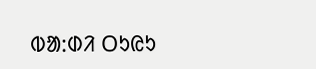ᱵᱟᱺᱰᱤ ᱛᱩᱭᱩ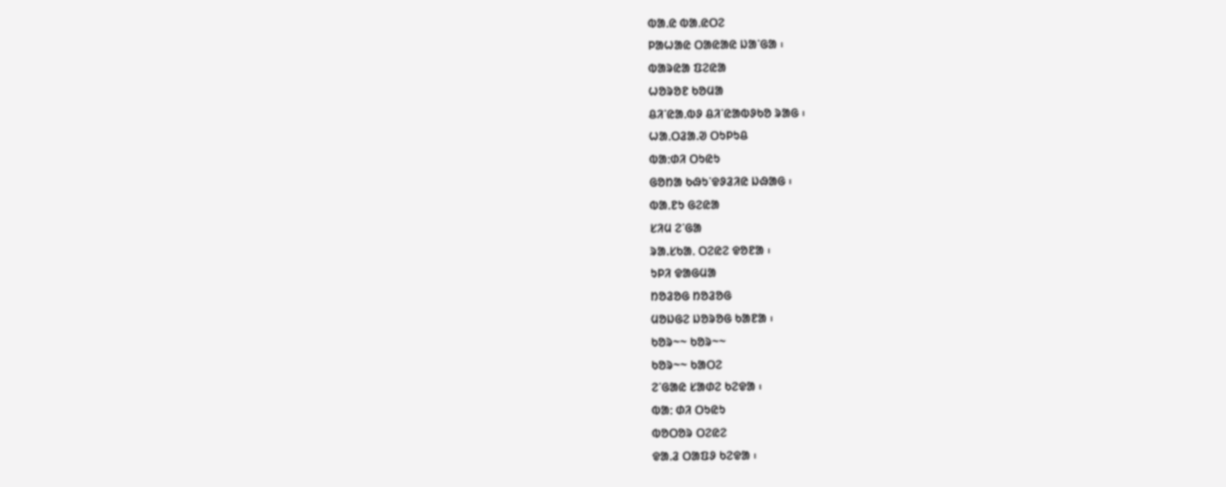ᱵᱟᱹᱭ ᱵᱟᱹᱭᱛᱮ
ᱞᱟᱦᱟᱭ ᱛᱟᱭᱟᱭ ᱡᱟᱸᱜᱟ ᱾
ᱵᱟᱨᱭᱟ ᱯᱮᱭᱟ
ᱦᱚᱨᱚᱱ ᱠᱚᱢᱟ
ᱪᱤᱸᱭᱟᱹᱵᱽ ᱪᱤᱸᱭᱟᱵᱽᱠᱚ ᱨᱟᱜ ᱾
ᱦᱟᱹᱛᱲᱟ.ᱣ ᱛᱩᱞᱩᱪ
ᱵᱟᱺᱰᱤ ᱛᱩᱭᱩ
ᱜᱚᱴᱟ ᱠᱷᱩᱸᱫᱽᱲᱤᱭ ᱡᱷᱟᱜ ᱾
ᱵᱟᱹᱱᱩ ᱜᱮᱭᱟ
ᱥᱤᱢ ᱮᱸᱜᱟ
ᱨᱟ.ᱥᱠᱟᱹ ᱛᱮᱭᱮ ᱫᱚᱱᱟ ᱾
ᱩᱞᱤ ᱫᱟᱜᱢᱟ
ᱴᱚᱲᱚᱜ ᱴᱚᱲᱚᱜ
ᱢᱚᱡᱜᱮ ᱡᱚᱨᱚᱜ ᱠᱟᱱᱟ ᱾
ᱠᱚᱨ~~ ᱠᱚᱨ~~
ᱠᱚᱨ~~ ᱠᱟᱛᱮ
ᱮᱸᱜᱟᱭ ᱥᱟᱰᱮ ᱠᱮᱫᱟ ᱾
ᱵᱟᱺ ᱰᱤ ᱛᱩᱭᱩ
ᱵᱚᱛᱚᱨ ᱛᱮᱭᱮ
ᱫᱟᱹᱲ ᱛᱟᱯᱽ ᱠᱮᱫᱟ ᱾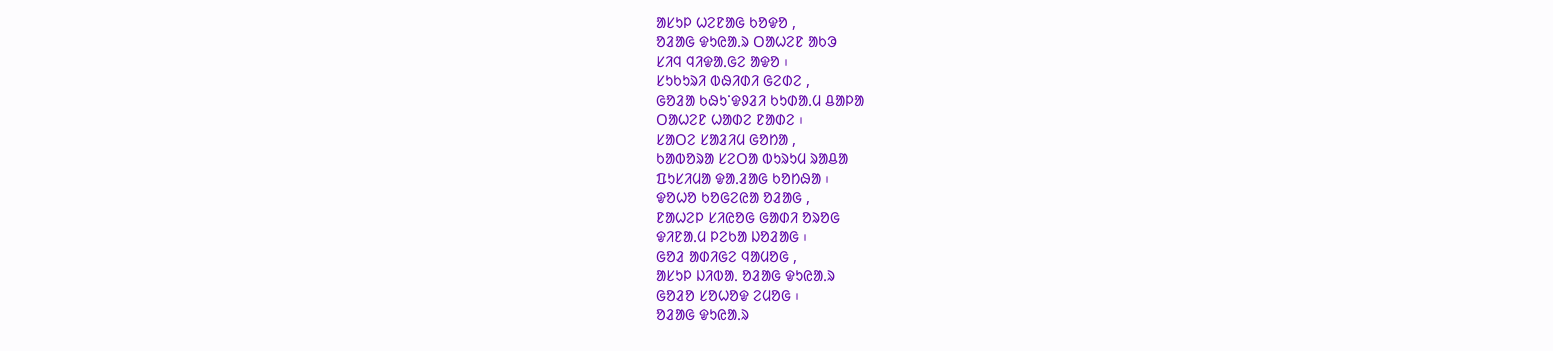ᱟᱥᱩᱞ ᱦᱮᱱᱟᱜ ᱠᱚᱫᱚ ,
ᱚᱲᱟᱜ ᱫᱩᱭᱟᱹᱨ ᱛᱟᱦᱮᱱ ᱟᱠᱳ
ᱥᱤᱧ ᱧᱤᱫᱟᱹᱜᱮ ᱟᱫᱚ ᱾
ᱥᱩᱠᱩᱨᱤ ᱵᱷᱤᱰᱤ ᱜᱮᱰᱮ ,
ᱜᱚᱲᱟ ᱠᱷᱩᱸᱫᱽᱲᱤ ᱠᱩᱰᱟᱹᱢ ᱪᱟᱞᱟ
ᱛᱟᱦᱮᱱ ᱦᱟᱰᱮ ᱱᱟᱰᱮ ᱾
ᱥᱟᱛᱮ ᱥᱟᱲᱤᱢ ᱜᱚᱴᱟ ,
ᱠᱟᱵᱚᱨᱟ ᱥᱮᱛᱟ ᱵᱩᱨᱩᱢ ᱨᱟᱪᱟ
ᱯᱩᱥᱤᱢᱟ ᱫᱟᱹᱲᱟᱜ ᱠᱚᱴᱷᱟ ᱾
ᱫᱚᱦᱚ ᱠᱚᱜᱮᱭᱟ ᱚᱲᱟᱜ ,
ᱱᱟᱦᱮᱞ ᱥᱤᱭᱚᱜ ᱜᱟᱰᱤ ᱚᱨᱚᱜ
ᱫᱤᱱᱟᱹᱢ ᱞᱮᱠᱟ ᱡᱚᱲᱟᱜ ᱾
ᱜᱚᱲ ᱟᱰᱤᱜᱮ ᱧᱟᱢᱚᱜ ,
ᱟᱥᱩᱞ ᱡᱤᱵᱟᱹ ᱚᱲᱟᱜ ᱫᱩᱭᱟᱹᱨ
ᱜᱚᱲᱚ ᱥᱚᱦᱚᱫ ᱮᱢᱚᱜ ᱾
ᱚᱲᱟᱜ ᱫᱩᱭᱟᱹᱨ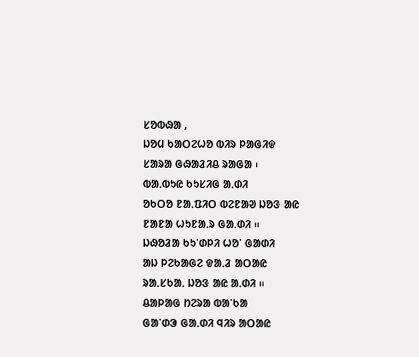ᱥᱚᱵᱷᱟ ,
ᱡᱚᱢ ᱠᱟᱛᱮᱦᱚ ᱵᱤᱨ ᱞᱟᱜᱤᱫ
ᱥᱟᱨᱟ ᱜᱷᱟᱲᱤᱪ ᱨᱟᱜᱟ ᱾
ᱵᱟᱹᱵᱩᱭ ᱠᱩᱥᱤᱜ ᱟᱹᱰᱤ
ᱚᱠᱛᱚ ᱱᱟᱹᱯᱤᱛ ᱵᱮᱱᱟᱣ ᱡᱚᱝ ᱟᱭ
ᱱᱟᱱᱟ ᱦᱩᱱᱟᱹᱨ ᱜᱟᱹᱰᱤ ᱿
ᱡᱷᱚᱲᱟ ᱠᱩᱸᱰᱞᱤ ᱦᱚᱸ ᱜᱟᱰᱤ
ᱟᱡ ᱞᱮᱠᱟᱜᱮ ᱫᱟᱹᱲ ᱟᱛᱟᱭ
ᱨᱟᱹᱥᱠᱟᱹ ᱡᱚᱝ ᱟᱭ ᱟᱹᱰᱤ ᱿
ᱪᱟᱞᱟᱜ ᱴᱮᱨᱟ ᱵᱟᱸᱠᱟ
ᱜᱟᱸᱰᱳ ᱜᱟᱹᱰᱤ ᱧᱤᱨ ᱟᱛᱟᱭ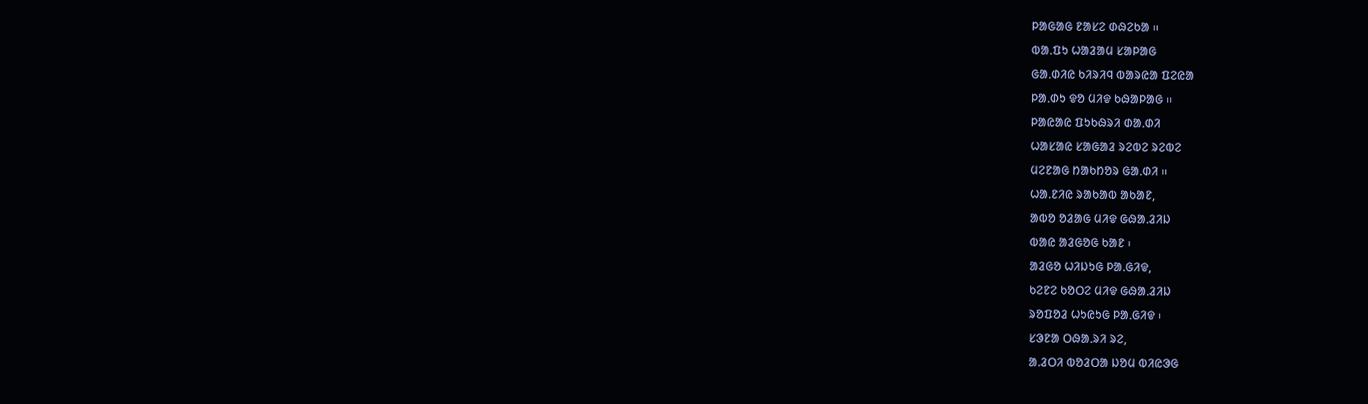ᱞᱟᱜᱟᱜ ᱱᱟᱥᱮ ᱰᱷᱮᱠᱟ ᱿
ᱵᱟᱹᱯᱩ ᱦᱟᱲᱟᱢ ᱥᱟᱞᱟᱜ
ᱜᱟᱹᱰᱤᱭ ᱠᱤᱨᱤᱧ ᱵᱟᱨᱭᱟ ᱯᱮᱭᱟ
ᱞᱟᱹᱰᱩ ᱫᱚ ᱢᱤᱫ ᱠᱷᱟᱞᱟᱜ ᱾᱾
ᱞᱟᱭᱟᱭ ᱯᱩᱠᱷᱨᱤ ᱰᱟᱹᱰᱤ
ᱦᱟᱥᱟᱭ ᱥᱟᱜᱟᱲ ᱨᱮᱵᱮ ᱨᱮᱵᱮ
ᱢᱮᱱᱟᱜ ᱴᱟᱠᱴᱚᱨ ᱜᱟᱹᱰᱤ ᱿
ᱦᱟ.ᱱᱤᱭ ᱨᱟᱠᱟᱵ ᱟᱠᱟᱱ,
ᱟᱵᱚ ᱚᱲᱟᱜ ᱢᱤᱫ ᱜᱷᱟᱹᱲᱤᱡ
ᱵᱟᱭ ᱟᱲᱜᱚᱜ ᱠᱟᱱ ᱾
ᱟᱲᱜᱚ ᱦᱤᱡᱩᱜ ᱞᱟᱹᱜᱤᱫ,
ᱠᱮᱱᱮ ᱠᱚᱛᱮ ᱢᱤᱫ ᱜᱷᱟᱹᱲᱤᱡ
ᱨᱚᱯᱚᱲ ᱦᱩᱭᱩᱜ ᱞᱟᱹᱜᱤᱫ ᱾
ᱥᱳᱱᱟ ᱛᱷᱟᱹᱨᱤ ᱨᱮ,
ᱟ.ᱲᱛᱤ ᱵᱚᱲᱛᱟ ᱡᱚᱢ ᱵᱤᱭᱳᱜ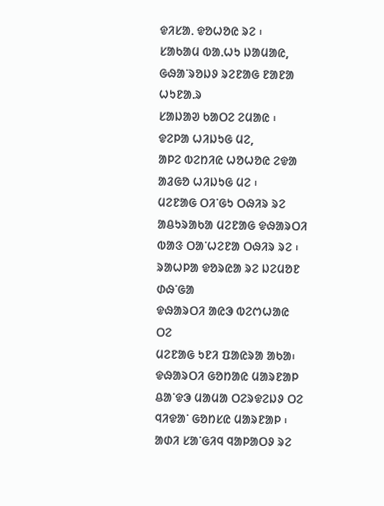ᱫᱤᱥᱟᱹ ᱫᱚᱦᱚᱭ ᱨᱮ ᱾
ᱥᱟᱠᱟᱢ ᱵᱟᱹᱦᱩ ᱡᱟᱢᱟᱭ,
ᱜᱷᱟᱸᱨᱚᱡᱽ ᱨᱮᱱᱟᱜ ᱱᱟᱱᱟ ᱦᱩᱱᱟ.ᱨ
ᱥᱟᱡᱟᱣ ᱠᱟᱛᱮ ᱮᱢᱟᱭ ᱾
ᱫᱮᱞᱟ ᱦᱤᱡᱩᱜ ᱢᱮ,
ᱟᱞᱮ ᱵᱮᱴᱤᱭ ᱦᱚᱦᱚᱭ ᱮᱫᱟ
ᱟᱲᱜᱚ ᱦᱤᱡᱩᱜ ᱢᱮ ᱾
ᱢᱮᱱᱟᱜ ᱛᱤᱸᱜᱩ ᱛᱷᱤᱨ ᱨᱮ
ᱟᱪᱩᱨᱟᱠᱟ ᱢᱮᱱᱟᱜ ᱫᱷᱟᱨᱛᱤ
ᱵᱟᱝ ᱛᱟᱸᱦᱮᱱᱟ ᱛᱷᱤᱨ ᱨᱮ ᱾
ᱨᱟᱦᱞᱟ ᱫᱚᱨᱭᱟ ᱨᱮ ᱡᱮᱢᱚᱱ ᱰᱷᱸᱜᱟ
ᱫᱷᱟᱨᱛᱤ ᱟᱭᱳ ᱵᱮᱬᱦᱟᱭ ᱛᱮ
ᱢᱮᱱᱟᱜ ᱩᱱᱤ ᱯᱟᱭᱨᱟ ᱟᱠᱟ᱾
ᱫᱷᱟᱨᱛᱤ ᱜᱚᱴᱟᱭ ᱢᱟᱨᱱᱟᱞ
ᱪᱟᱸᱫᱳ ᱢᱟᱢᱟ ᱛᱮᱨᱫᱮᱡᱽ ᱛᱮ
ᱧᱤᱫᱟᱸ ᱜᱚᱴᱥᱭ ᱢᱟᱨᱱᱟᱞ ᱾
ᱟᱰᱤ ᱥᱟᱸᱜᱤᱧ ᱧᱟᱞᱟᱛᱽ ᱨᱮ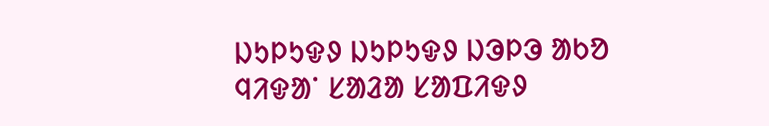ᱡᱩᱞᱩᱫᱽ ᱡᱩᱞᱩᱫᱽ ᱡᱳᱞᱳ ᱟᱠᱚ
ᱧᱤᱫᱟᱸ ᱥᱟᱲᱟ ᱥᱟᱯᱤᱫᱽ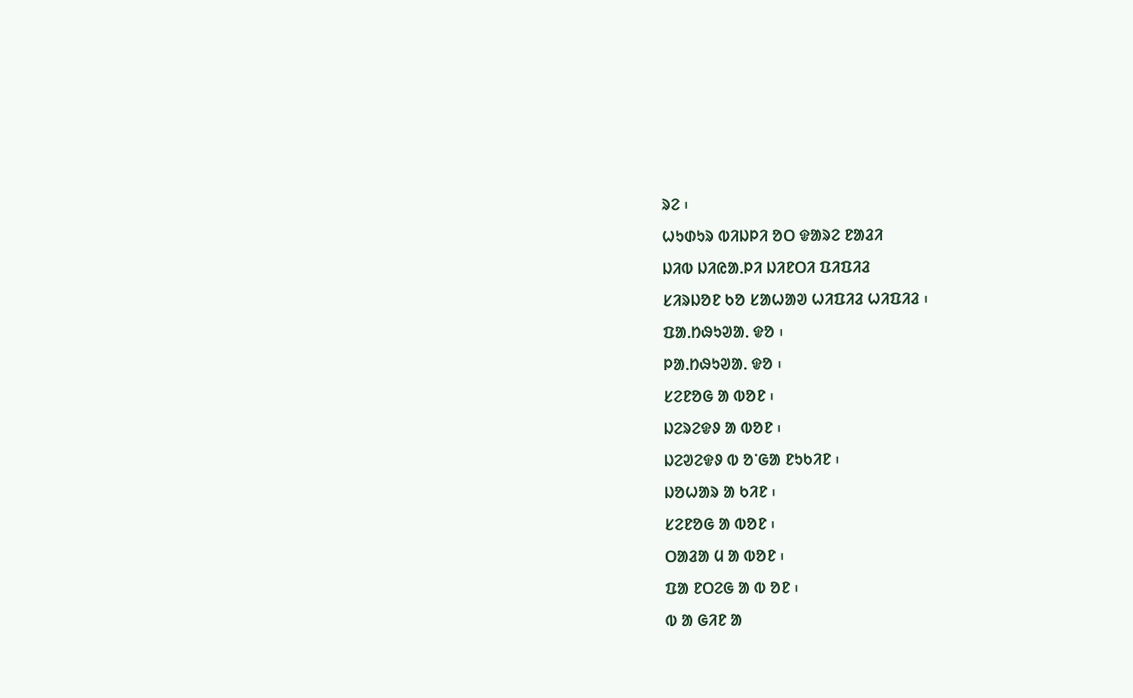ᱨᱮ ᱾
ᱦᱩᱰᱩᱨ ᱵᱤᱡᱞᱤ ᱚᱛ ᱫᱟᱨᱮ ᱱᱟᱲᱤ
ᱡᱤᱵ ᱡᱤᱭᱟᱹᱞᱤ ᱡᱤᱱᱛᱤ ᱯᱤᱯᱤᱲ
ᱥᱤᱨᱡᱚᱱ ᱠᱚ ᱥᱟᱦᱟᱣ ᱦᱤᱯᱤᱲ ᱦᱤᱯᱤᱲ ᱾
ᱯᱟᱹᱴᱷᱩᱣᱟᱹ ᱫᱚ ᱾
ᱞᱟᱹᱴᱷᱩᱣᱟᱹ ᱫᱚ ᱾
ᱥᱮᱱᱚᱜ ᱟ ᱵᱚᱱ ᱾
ᱡᱮᱨᱮᱫᱽ ᱟ ᱵᱚᱱ ᱾
ᱡᱮᱣᱮᱫᱽ ᱵ ᱚᱸᱜᱟ ᱱᱩᱠᱤᱱ ᱾
ᱡᱚᱦᱟᱨ ᱟ ᱠᱤᱱ ᱾
ᱥᱮᱱᱚᱜ ᱟ ᱵᱚᱱ ᱾
ᱛᱟᱲᱟ ᱢ ᱟ ᱵᱚᱱ ᱾
ᱯᱟ ᱱᱛᱮᱜ ᱟ ᱵ ᱚᱱ ᱾
ᱵ ᱟ ᱜᱤᱱ ᱟ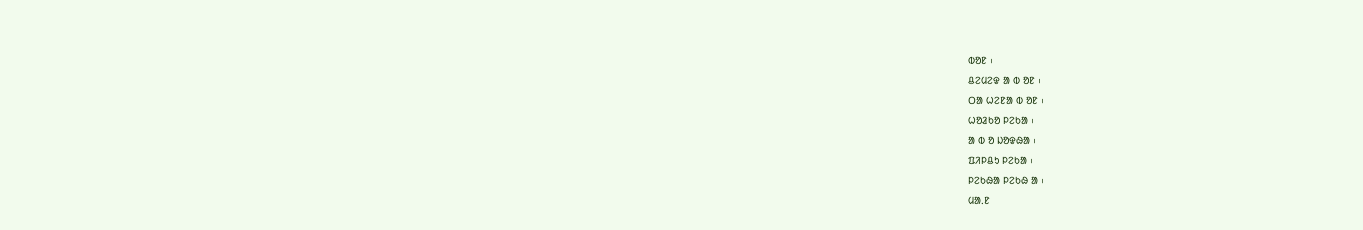ᱵᱚᱱ ᱾
ᱪᱮᱢᱮᱫ ᱟ ᱵ ᱚᱱ ᱾
ᱛᱟ ᱦᱮᱱᱟ ᱵ ᱚᱱ ᱾
ᱦᱚᱲᱠᱚ ᱞᱮᱠᱟ ᱾
ᱟ ᱵ ᱚ ᱡᱚᱫᱷᱟ ᱾
ᱯᱤᱞᱪᱩ ᱞᱮᱠᱟ ᱾
ᱞᱮᱠᱷᱟ ᱞᱮᱠᱷ ᱟ ᱾
ᱢᱟᱹᱱ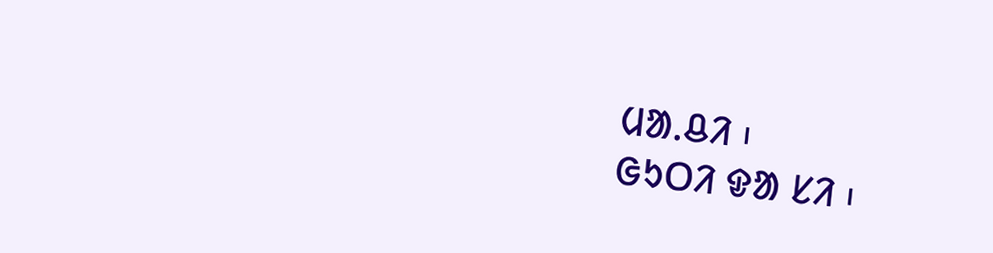ᱢᱟᱹᱪᱤ ᱾
ᱜᱩᱛᱤ ᱫᱟ ᱥᱤ ᱾